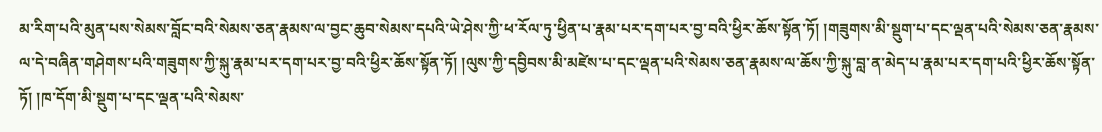མ་རིག་པའི་མུན་པས་སེམས་བློང་བའི་སེམས་ཅན་རྣམས་ལ་བྱང་ཆུབ་སེམས་དཔའི་ཡེ་ཤེས་ཀྱི་ཕ་རོལ་ཏུ་ཕྱིན་པ་རྣམ་པར་དག་པར་བྱ་བའི་ཕྱིར་ཆོས་སྟོན་ཏོ། །གཟུགས་མི་སྡུག་པ་དང་ལྡན་པའི་སེམས་ཅན་རྣམས་ལ་དེ་བཞིན་གཤེགས་པའི་གཟུགས་ཀྱི་སྐུ་རྣམ་པར་དག་པར་བྱ་བའི་ཕྱིར་ཆོས་སྟོན་ཏོ། །ལུས་ཀྱི་དབྱིབས་མི་མཛེས་པ་དང་ལྡན་པའི་སེམས་ཅན་རྣམས་ལ་ཆོས་ཀྱི་སྐུ་བླ་ན་མེད་པ་རྣམ་པར་དག་པའི་ཕྱིར་ཆོས་སྟོན་ཏོ། །ཁ་དོག་མི་སྡུག་པ་དང་ལྡན་པའི་སེམས་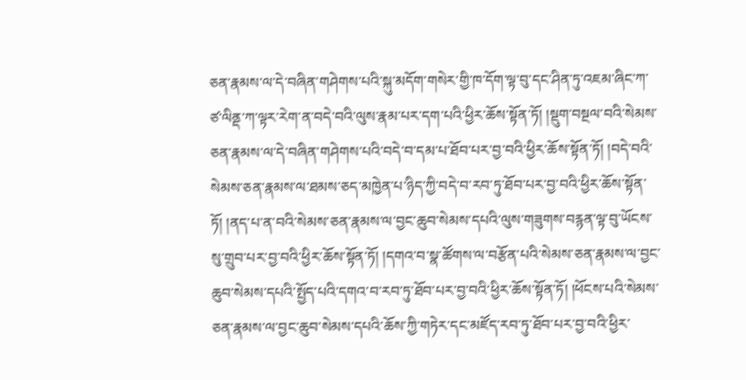ཅན་རྣམས་ལ་དེ་བཞིན་གཤེགས་པའི་སྐུ་མདོག་གསེར་གྱི་ཁ་དོག་ལྟ་བུ་དང་ཤིན་ཏུ་འཇམ་ཞིང་ཀ་ཙ་ལིནྡ་ཀ་ལྟར་རེག་ན་བདེ་བའི་ལུས་རྣམ་པར་དག་པའི་ཕྱིར་ཆོས་སྟོན་ཏོ། །སྡུག་བསྔལ་བའི་སེམས་ཅན་རྣམས་ལ་དེ་བཞིན་གཤེགས་པའི་བདེ་བ་དམ་པ་ཐོབ་པར་བྱ་བའི་ཕྱིར་ཆོས་སྟོན་ཏོ། །བདེ་བའི་སེམས་ཅན་རྣམས་ལ་ཐམས་ཅད་མཁྱེན་པ་ཉིད་ཀྱི་བདེ་བ་རབ་ཏུ་ཐོབ་པར་བྱ་བའི་ཕྱིར་ཆོས་སྟོན་ཏོ། །ནད་པ་ན་བའི་སེམས་ཅན་རྣམས་ལ་བྱང་ཆུབ་སེམས་དཔའི་ལུས་གཟུགས་བརྙན་ལྟ་བུ་ཡོངས་སུ་གྲུབ་པར་བྱ་བའི་ཕྱིར་ཆོས་སྟོན་ཏོ། །དགའ་བ་སྣ་ཚོགས་ལ་བརྩོན་པའི་སེམས་ཅན་རྣམས་ལ་བྱང་ཆུབ་སེམས་དཔའི་སྤྱོད་པའི་དགའ་བ་རབ་ཏུ་ཐོབ་པར་བྱ་བའི་ཕྱིར་ཆོས་སྟོན་ཏོ། །ཕོངས་པའི་སེམས་ཅན་རྣམས་ལ་བྱང་ཆུབ་སེམས་དཔའི་ཆོས་ཀྱི་གཏེར་དང་མཛོད་རབ་ཏུ་ཐོབ་པར་བྱ་བའི་ཕྱིར་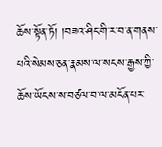ཆོས་སྟོན་ཏོ། །བཟའ་ཤིང་གི་ར་བ་ན་གནས་པའི་སེམས་ཅན་རྣམས་ལ་སངས་རྒྱས་ཀྱི་ཆོས་ཡོངས་ས་བཙལ་བ་ལ་མངོན་པར་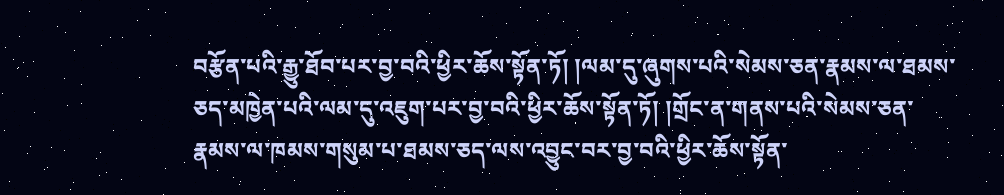བརྩོན་པའི་རྒྱུ་ཐོབ་པར་བྱ་བའི་ཕྱིར་ཆོས་སྟོན་ཏོ། །ལམ་དུ་ཞུགས་པའི་སེམས་ཅན་རྣམས་ལ་ཐམས་ཅད་མཁྱེན་པའི་ལམ་དུ་འཇུག་པར་བྱ་བའི་ཕྱིར་ཆོས་སྟོན་ཏོ། །གྲོང་ན་གནས་པའི་སེམས་ཅན་རྣམས་ལ་ཁམས་གསུམ་པ་ཐམས་ཅད་ལས་འབྱུང་བར་བྱ་བའི་ཕྱིར་ཆོས་སྟོན་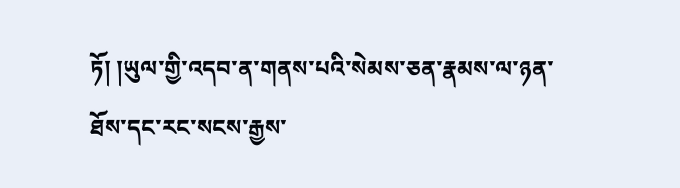ཏོ། །ཡུལ་གྱི་འདབ་ན་གནས་པའི་སེམས་ཅན་རྣམས་ལ་ཉན་ཐོས་དང་རང་སངས་རྒྱས་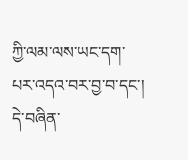ཀྱི་ལམ་ལས་ཡང་དག་པར་འདའ་བར་བྱ་བ་དང་། དེ་བཞིན་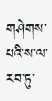གཤེགས་པའི་ས་ལ་རབ་ཏུ་